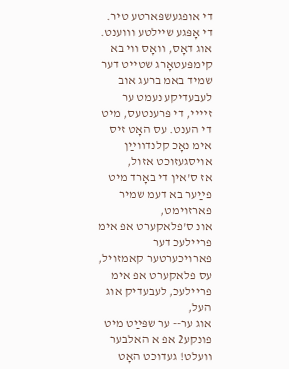די אופגעשפּארטע טיר. די אָפּגע שיילטע וװענט.
אוג דאָס, װאָס װי בא קימפּעטאָרג שטייט דער שמיד באמ ברעג אוב לעבעדיקע נעמט ער זײיי, די פּרענטעס, מיט די הענט. עס האָט זיס אימ נאָכ קלנדװײַן אויסגעזוכט אזול,
אז ס'אין די באָרד מיט פײַער בא דעמ שמיר פארזוימט,
אונ ס'פלאקערט אפ אימ פריילעכ דער פארויכערטער קאמזויל, עס פלאקערט אפ אימ פריילעכ, לעבעדיק אוג העל,
אוג ער-- ער שפּײַט מיט פונקע2 אפ א האלבער װעלט! געדוכט האָט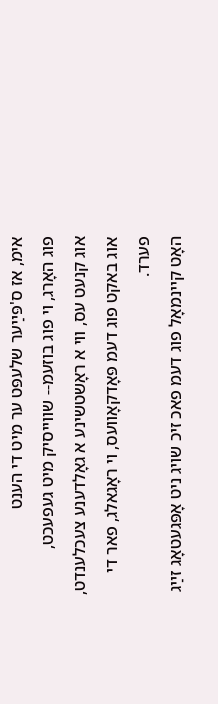אימ, אז ס'פּײַער שלעפּט ער מיט די הענט
פוג האָרג, וי פוג בוזעמ-- שווייסיק מיט געפעכט,
אוג קנעט עס, װי א ראָשטשינע א גאָלדענע צעכלענדט,
אוג באקט פוג דעמ פּאָדקאָוועס, וי ראָגאלג, פאר די פערד.
האָט קיינמאָל פוג דעמ פאכ זיכ שויג ניט אָפּגעטאָג זײַג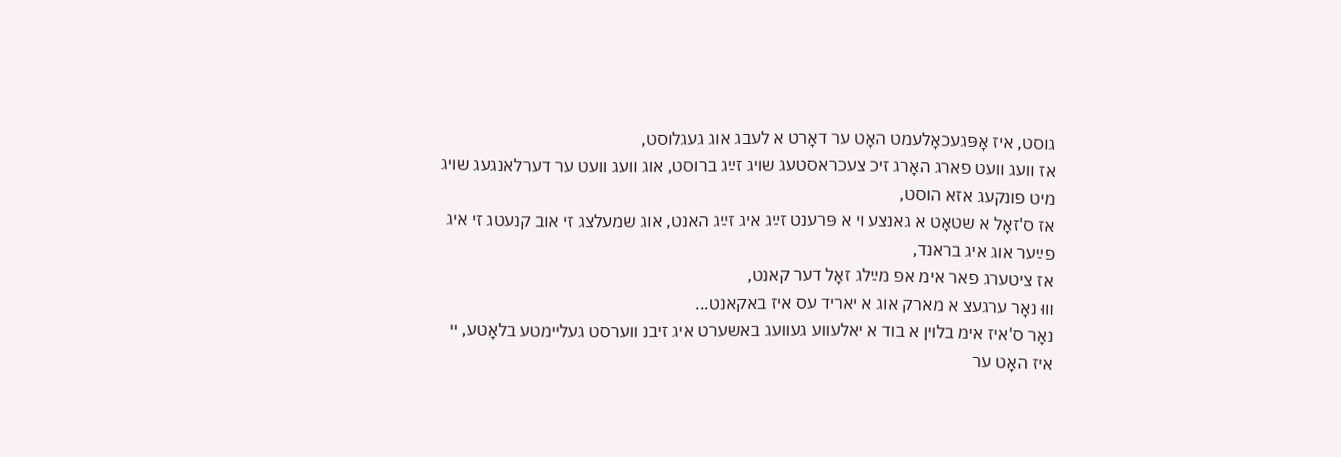גוסט, איז אָפּגעכאָלעמט האָט ער דאָרט א לעבג אוג געגלוסט,
אז װעג װעט פארג האָרג זיכ צעכראסטעג שויג זײַג ברוסט, אוג װעג וועט ער דערלאנגעג שויג מיט פונקעג אזא הוסט,
אז ס'זאָל א שטאָט א גאנצע וי א פּרענט זײַג איג זײַג האנט, אוג שמעלצג זי אוב קנעטג זי איג פײַער אוג איג בראנד,
אז ציטערג פאר אימ אפ מײַלג זאָל דער קאנט,
װוּ נאָר ערגעצ א מארק אוג א יאריד עס איז באקאנט...
נאָר ס'איז אימ בלוין א בוד א יאלעווע געוועג באשערט איג זיבנ ווערסט געליימטע בלאָטע, ײ
איז האָט ער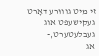זי מיט גוווּרע דאָרט געקישעפט אוג געבלעטערט,-
אג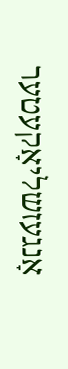אָנגעזשליאָקעטער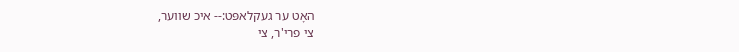האָט ער געקלאפּט:-- איכ שווער,
צי פרי'ר, צי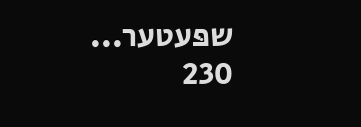שפּעטער...
230